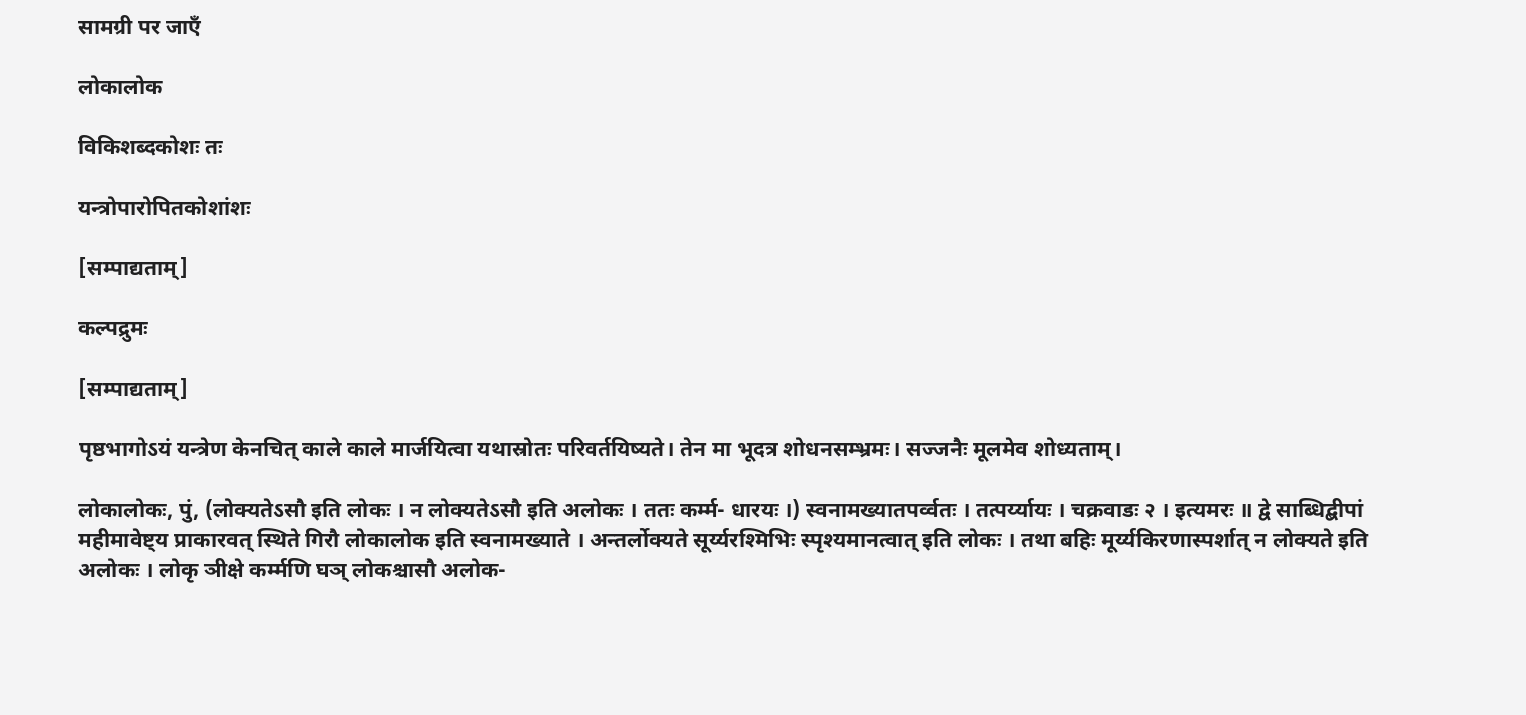सामग्री पर जाएँ

लोकालोक

विकिशब्दकोशः तः

यन्त्रोपारोपितकोशांशः

[सम्पाद्यताम्]

कल्पद्रुमः

[सम्पाद्यताम्]

पृष्ठभागोऽयं यन्त्रेण केनचित् काले काले मार्जयित्वा यथास्रोतः परिवर्तयिष्यते। तेन मा भूदत्र शोधनसम्भ्रमः। सज्जनैः मूलमेव शोध्यताम्।

लोकालोकः, पुं, (लोक्यतेऽसौ इति लोकः । न लोक्यतेऽसौ इति अलोकः । ततः कर्म्म- धारयः ।) स्वनामख्यातपर्व्वतः । तत्पर्य्यायः । चक्रवाडः २ । इत्यमरः ॥ द्वे साब्धिद्बीपां महीमावेष्ट्य प्राकारवत् स्थिते गिरौ लोकालोक इति स्वनामख्याते । अन्तर्लोक्यते सूर्य्यरश्मिभिः स्पृश्यमानत्वात् इति लोकः । तथा बहिः मूर्य्यकिरणास्पर्शात् न लोक्यते इति अलोकः । लोकृ ञीक्षे कर्म्मणि घञ् लोकश्चासौ अलोक-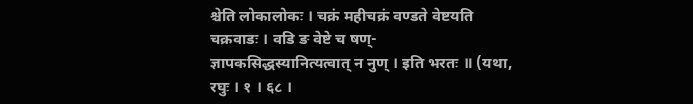श्चेति लोकालोकः । चक्रं महीचक्रं वण्डते वेष्टयति चक्रवाडः । वडि ङ वेष्टे च षण्- ज्ञापकसिद्धस्यानित्यत्वात् न नुण् । इति भरतः ॥ (यथा, रघुः । १ । ६८ ।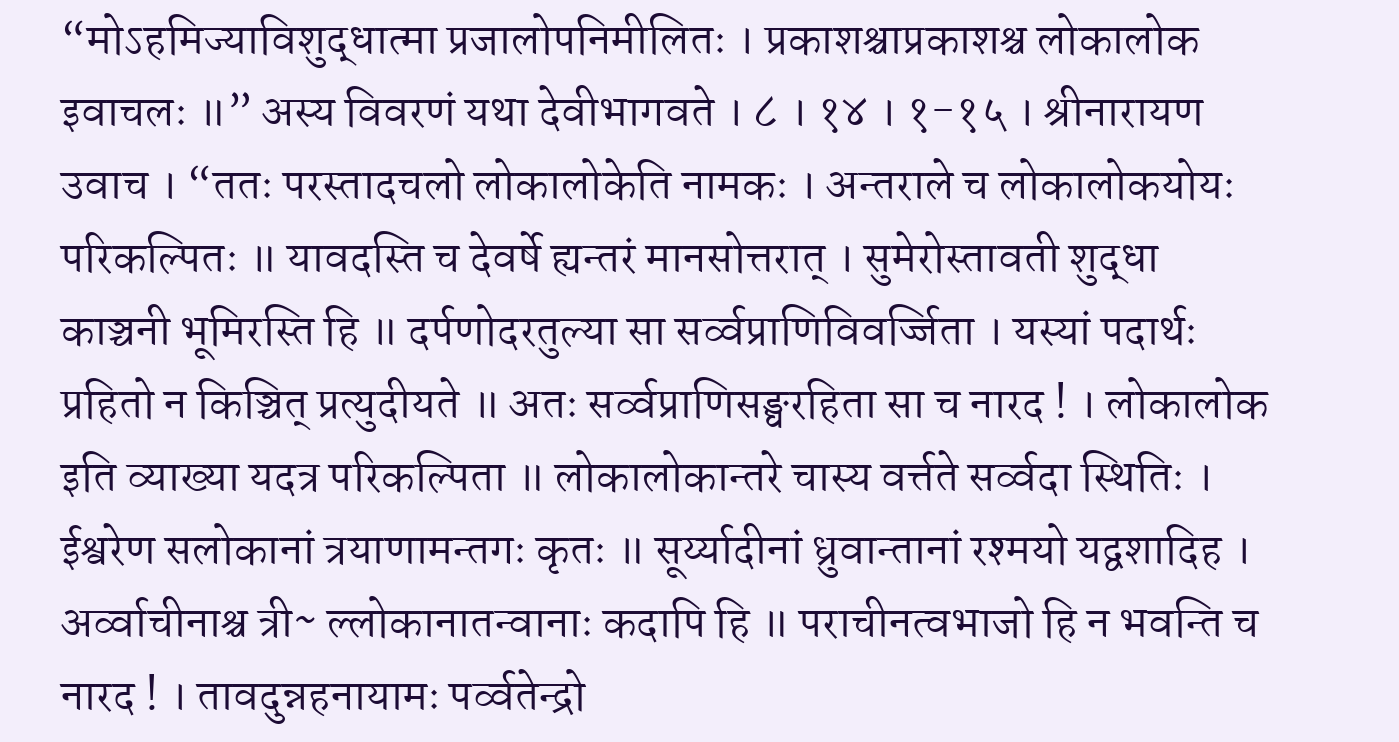“मोऽहमिज्याविशुद्धात्मा प्रजालोपनिमीलितः । प्रकाशश्चाप्रकाशश्च लोकालोक इवाचलः ॥” अस्य विवरणं यथा देवीभागवते । ८ । १४ । १-१५ । श्रीनारायण उवाच । “ततः परस्तादचलो लोकालोकेति नामकः । अन्तराले च लोकालोकयोयः परिकल्पितः ॥ यावदस्ति च देवर्षे ह्यन्तरं मानसोत्तरात् । सुमेरोस्तावती शुद्धा काञ्चनी भूमिरस्ति हि ॥ दर्पणोदरतुल्या सा सर्व्वप्राणिविवर्ज्जिता । यस्यां पदार्थः प्रहितो न किञ्चित् प्रत्युदीयते ॥ अतः सर्व्वप्राणिसङ्घरहिता सा च नारद ! । लोकालोक इति व्याख्या यदत्र परिकल्पिता ॥ लोकालोकान्तरे चास्य वर्त्तते सर्व्वदा स्थितिः । ईश्वरेण सलोकानां त्रयाणामन्तगः कृतः ॥ सूर्य्यादीनां ध्रुवान्तानां रश्मयो यद्वशादिह । अर्व्वाचीनाश्च त्री~ ल्लोकानातन्वानाः कदापि हि ॥ पराचीनत्वभाजो हि न भवन्ति च नारद ! । तावदुन्नहनायामः पर्व्वतेन्द्रो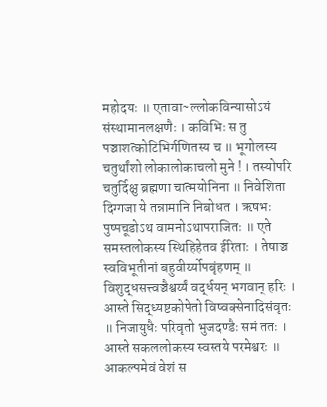महोदयः ॥ एतावा~ल्लोकविन्यासोऽयं संस्थामानलक्षणैः । कविभिः स तु पञ्चाशत्कोटिभिर्गणितस्य च ॥ भूगोलस्य चतुर्थांशो लोकालोकाचलो मुने ! । तस्योपरि चतुर्दिक्षु ब्रह्मणा चात्मयोनिना ॥ निवेशिता दिग्गजा ये तन्नामानि निबोधत । ऋषभः पुष्पचूडोऽथ वामनोऽथापराजितः ॥ एते समस्तलोकस्य स्थिहिहेतव ईरिताः । तेषाञ्च स्वविभूतीनां बहुवीर्य्योपबृंहणम् ॥ विशुद्धसत्त्वञ्चैश्वर्य्यं वर्द्धयन् भगवान् हरिः । आस्ते सिद्ध्यष्टकोपेतो विष्वक्सेनादिसंवृतः ॥ निजायुधैः परिवृतो भुजदण्डैः समं ततः । आस्ते सकललोकस्य स्वस्तये परमेश्वरः ॥ आकल्पमेवं वेशं स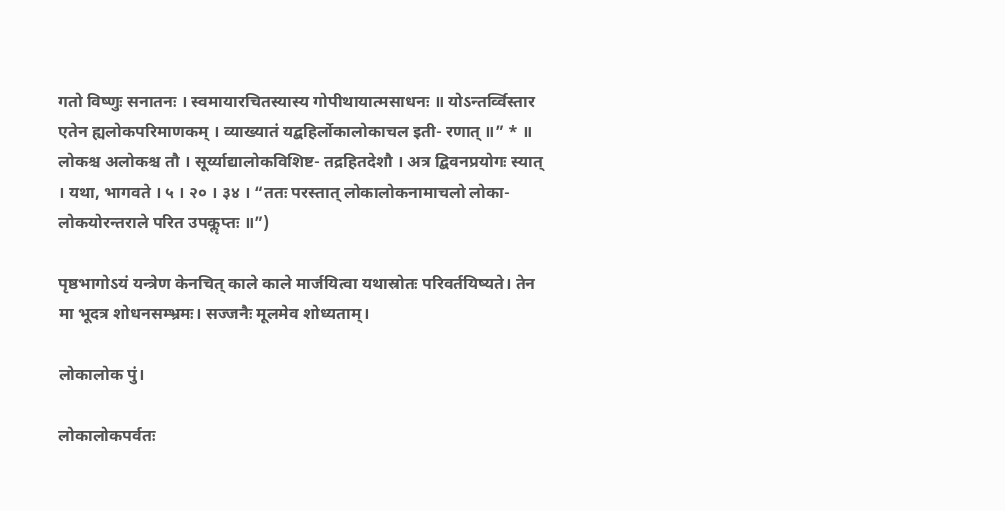गतो विष्णुः सनातनः । स्वमायारचितस्यास्य गोपीथायात्मसाधनः ॥ योऽन्तर्व्विस्तार एतेन ह्यलोकपरिमाणकम् । व्याख्यातं यद्बहिर्लोकालोकाचल इती- रणात् ॥” * ॥ लोकश्च अलोकश्च तौ । सूर्य्याद्यालोकविशिष्ट- तद्रहितदेशौ । अत्र द्बिवनप्रयोगः स्यात् । यथा, भागवते । ५ । २० । ३४ । “ततः परस्तात् लोकालोकनामाचलो लोका- लोकयोरन्तराले परित उपकॢप्तः ॥”)

पृष्ठभागोऽयं यन्त्रेण केनचित् काले काले मार्जयित्वा यथास्रोतः परिवर्तयिष्यते। तेन मा भूदत्र शोधनसम्भ्रमः। सज्जनैः मूलमेव शोध्यताम्।

लोकालोक पुं।

लोकालोकपर्वतः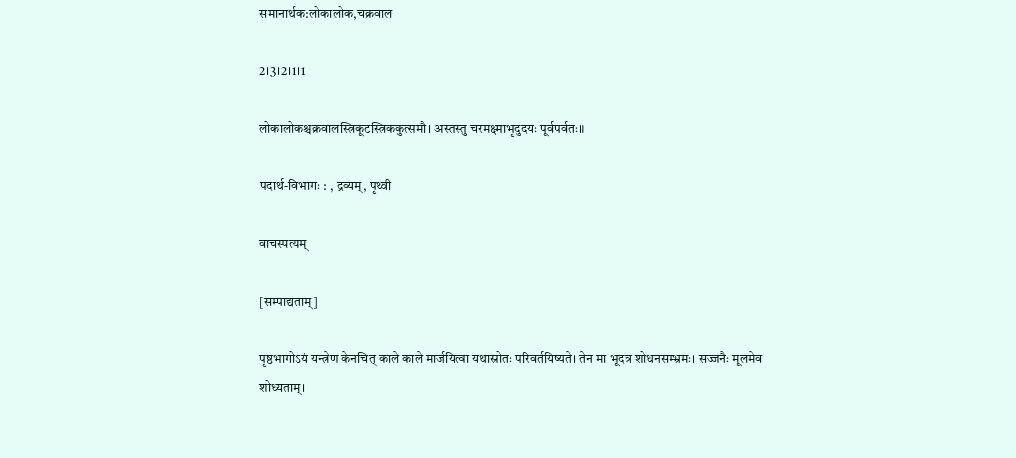समानार्थक:लोकालोक,चक्रवाल

2।3।2।1।1

लोकालोकश्चक्रवालस्त्रिकूटस्त्रिककुत्समौ। अस्तस्तु चरमक्ष्माभृदुदयः पूर्वपर्वतः॥

पदार्थ-विभागः : , द्रव्यम्, पृथ्वी

वाचस्पत्यम्

[सम्पाद्यताम्]

पृष्ठभागोऽयं यन्त्रेण केनचित् काले काले मार्जयित्वा यथास्रोतः परिवर्तयिष्यते। तेन मा भूदत्र शोधनसम्भ्रमः। सज्जनैः मूलमेव शोध्यताम्।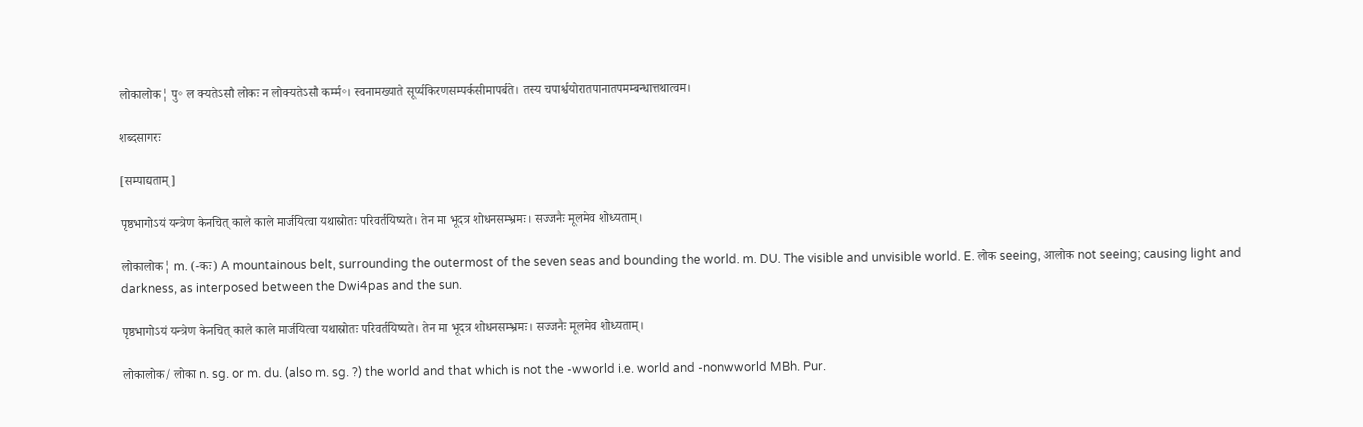लोकालोक¦ पु॰ ल क्यतेऽसौ लोकः न लोक्यतेऽसौ कर्म्म॰। स्वनामख्याते सूर्प्यकिरणसम्पर्कसीमापर्बते। तस्य चपार्श्वयोरातपानातपमम्बन्धात्तथात्वम।

शब्दसागरः

[सम्पाद्यताम्]

पृष्ठभागोऽयं यन्त्रेण केनचित् काले काले मार्जयित्वा यथास्रोतः परिवर्तयिष्यते। तेन मा भूदत्र शोधनसम्भ्रमः। सज्जनैः मूलमेव शोध्यताम्।

लोकालोक¦ m. (-कः) A mountainous belt, surrounding the outermost of the seven seas and bounding the world. m. DU. The visible and unvisible world. E. लोक seeing, आलोक not seeing; causing light and darkness, as interposed between the Dwi4pas and the sun.

पृष्ठभागोऽयं यन्त्रेण केनचित् काले काले मार्जयित्वा यथास्रोतः परिवर्तयिष्यते। तेन मा भूदत्र शोधनसम्भ्रमः। सज्जनैः मूलमेव शोध्यताम्।

लोकालोक/ लोका n. sg. or m. du. (also m. sg. ?) the world and that which is not the -wworld i.e. world and -nonwworld MBh. Pur.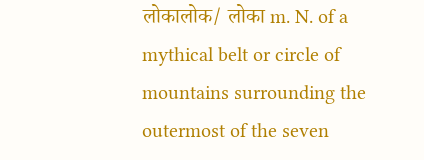लोकालोक/ लोका m. N. of a mythical belt or circle of mountains surrounding the outermost of the seven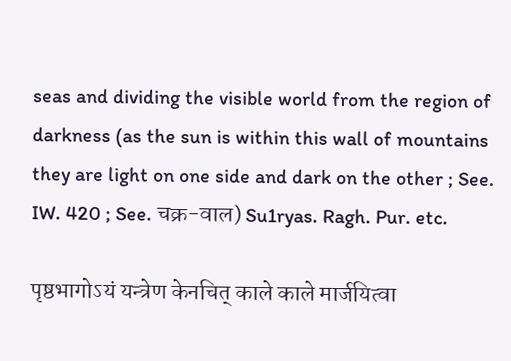seas and dividing the visible world from the region of darkness (as the sun is within this wall of mountains they are light on one side and dark on the other ; See. IW. 420 ; See. चक्र-वाल) Su1ryas. Ragh. Pur. etc.

पृष्ठभागोऽयं यन्त्रेण केनचित् काले काले मार्जयित्वा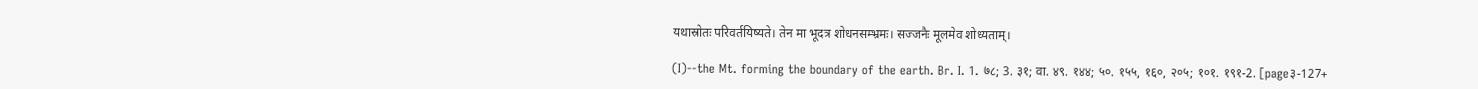यथास्रोतः परिवर्तयिष्यते। तेन मा भूदत्र शोधनसम्भ्रमः। सज्जनैः मूलमेव शोध्यताम्।

(I)--the Mt. forming the boundary of the earth. Br. I. 1. ७८; 3. ३१; वा. ४९. १४४; ५०. १५५, १६०, २०५; १०१. १९१-2. [page३-127+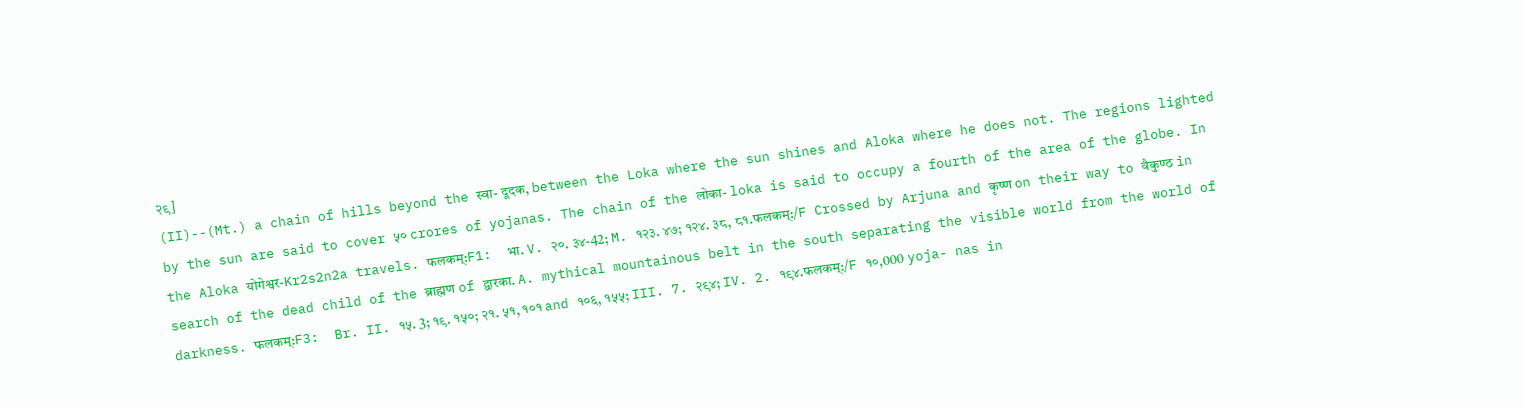२९]
(II)--(Mt.) a chain of hills beyond the स्वा- दूदक, between the Loka where the sun shines and Aloka where he does not. The regions lighted by the sun are said to cover ५० crores of yojanas. The chain of the लोका- loka is said to occupy a fourth of the area of the globe. In the Aloka योगेश्वर-Kr2s2n2a travels. फलकम्:F1:  भा. V. २०. ३४-42; M. १२३. ४७; १२४. ३८, ८१.फलकम्:/F Crossed by Arjuna and कृष्ण on their way to वैकुण्ठ in search of the dead child of the ब्राह्मण of द्वारका. A. mythical mountainous belt in the south separating the visible world from the world of darkness. फलकम्:F3:  Br. II. १५. 3; १९. १५०; २१. ५१, १०१ and १०६, १५५; III. 7. २९४; IV. 2. १९४.फलकम्:/F १०,000 yoja- nas in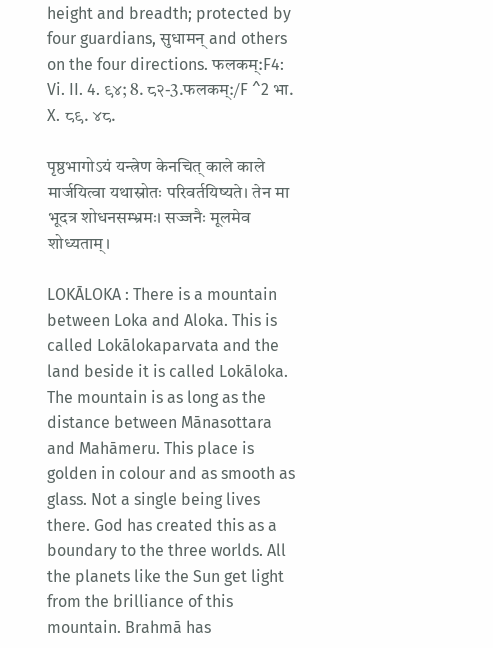height and breadth; protected by four guardians, सुधामन् and others on the four directions. फलकम्:F4:  Vi. II. 4. ९४; 8. ८२-3.फलकम्:/F ^2 भा. X. ८९. ४८.

पृष्ठभागोऽयं यन्त्रेण केनचित् काले काले मार्जयित्वा यथास्रोतः परिवर्तयिष्यते। तेन मा भूदत्र शोधनसम्भ्रमः। सज्जनैः मूलमेव शोध्यताम्।

LOKĀLOKA : There is a mountain between Loka and Aloka. This is called Lokālokaparvata and the land beside it is called Lokāloka. The mountain is as long as the distance between Mānasottara and Mahāmeru. This place is golden in colour and as smooth as glass. Not a single being lives there. God has created this as a boundary to the three worlds. All the planets like the Sun get light from the brilliance of this mountain. Brahmā has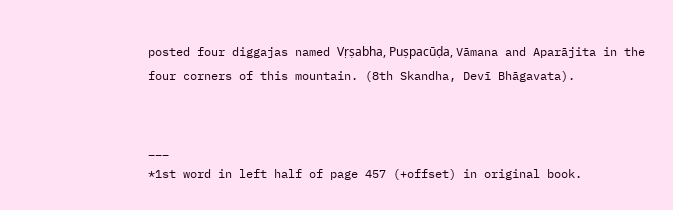posted four diggajas named Vṛṣabha, Puṣpacūḍa, Vāmana and Aparājita in the four corners of this mountain. (8th Skandha, Devī Bhāgavata).


___
*1st word in left half of page 457 (+offset) in original book.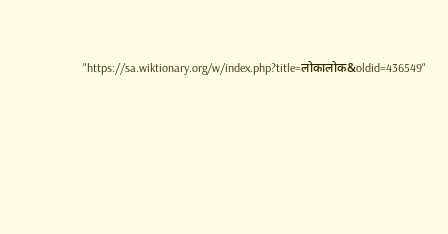"https://sa.wiktionary.org/w/index.php?title=लोकालोक&oldid=436549"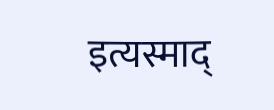इत्यस्माद्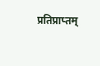प्रतिप्राप्तम्